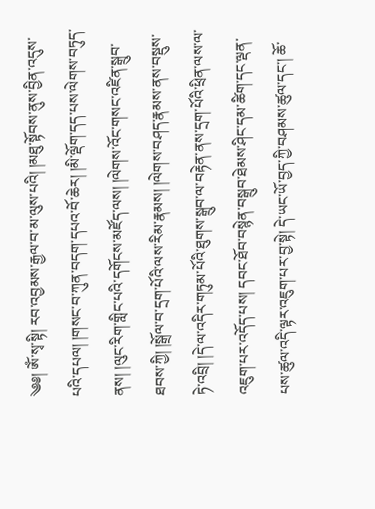༄༅། ཨོཾ་སྭ་སྟི། རབ་འབྱམས་རྒྱལ་བ་མ་ལུས་པའི། །མཐུ་སྟོབས་ནུས་བྱིན་འདུས་པའི་དཔལ། །གསང་བ་ཀུན་བདག་དཔའ་བོ་ཆེར། །མི་ལྡོག་དད་པས་ལེགས་བཏུད་ནས། །ལུང་རིག་གླིང་པའི་དགོངས་མཛོད་ལས། །ལེགས་འོང་གསང་འཛིན་སྒྲུབ་ཐབས་ཀྱི། །སྒྲོལ་བ་དྲག་པོའི་ལས་རིམ་རྣམས། །ལེགས་བཤད་རྣམས་ནས་བསྡུས་ཏེ་འབྲི། །དེ་ལ་འདིར་གཏུམ་པོའི་ཐུགས་སྒྲུབ་ལ་བརྟེན་ནས་དྲག་པོའི་ཕྲིན་ལས་ལ་འཇུག་པར་འདོད་པས། དབང་ཐོབ་བསྙེན་བསྒྲུབ་ཐེམས་ཤིང་དམ་ཚིག་དང་ལྡན་པས་ཚུལ་འདི་ལྟར་འཇུག་པར་བྱ་སྟེ། དེ་ཡང་ཡོ་བྱད་ཀྱི་བཤམས་ཚུལ་དང་། ཆོ་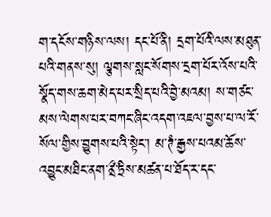ག་དངོས་གཉིས་ལས། དང་པོ་ནི། དྲག་པོའི་ལས་མཐུན་པའི་གནས་སུ། ལྕགས་སླང་སོགས་དྲག་པོར་འོས་པའི་སྣོད་གས་ཆག་མེད་པར་སྲིད་པའི་བྱེ་མའམ། ས་གཙང་མས་ལེགས་པར་བཀང་ཞིང་འདག་འཇལ་བྱས་པ་ལ་རོ་སོལ་གྱིས་བྱུགས་པའི་སྟེང་། མ་ཊཾ་རྒྱས་པའམ་ཆོས་འབྱུང་མཐིང་ནག་ནྲྀ་ཏྲིས་མཚན་པ་ཐོད་ར་དང་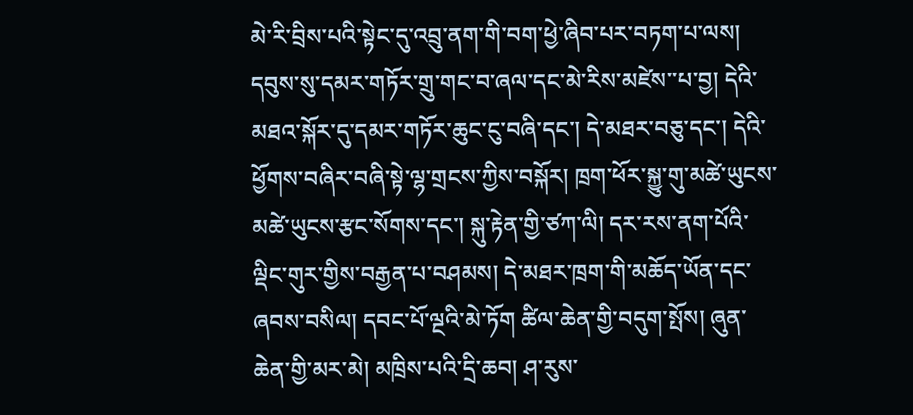མེ་རི་བྲིས་པའི་སྟེང་དུ་འབྲུ་ནག་གི་བག་ཕྱེ་ཞིབ་པར་བཏག་པ་ལས། དབུས་སུ་དམར་གཏོར་གྲུ་གང་བ་ཞལ་དང་མེ་རིས་མཛེས་་པ་བྱ། དེའི་མཐའ་སྐོར་དུ་དམར་གཏོར་ཆུང་ངུ་བཞི་དང་། དེ་མཐར་བཅུ་དང་། དེའི་ཕྱོགས་བཞིར་བཞི་སྟེ་ལྷ་གྲངས་ཀྱིས་བསྐོར། ཁྲག་ཕོར་སྐྱུ་གུ་མཚེ་ཡུངས་མཚེ་ཡུངས་རྩང་སོགས་དང་། སྐུ་རྟེན་གྱི་ཙཀ་ལི། དར་རས་ནག་པོའི་ལྡིང་གུར་གྱིས་བརྒྱན་པ་བཤམས། དེ་མཐར་ཁྲག་གི་མཆོད་ཡོན་དང་ཞབས་བསིལ། དབང་པོ་ལྔའི་མེ་ཏོག ཚིལ་ཆེན་གྱི་བདུག་སྤོས། ཞུན་ཆེན་གྱི་མར་མེ། མཁྲིས་པའི་དྲི་ཆབ། ཤ་རུས་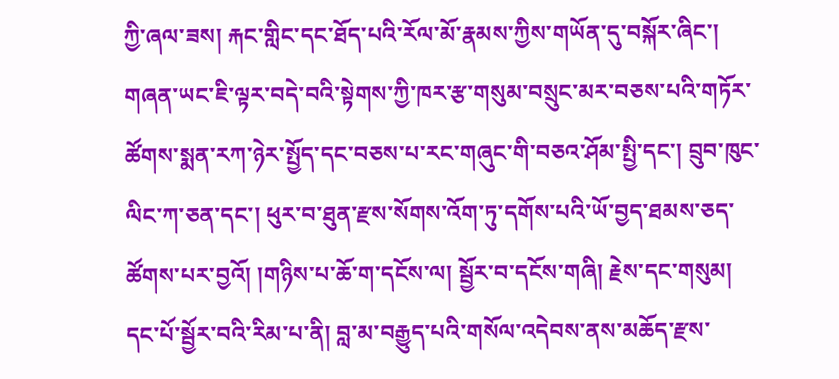ཀྱི་ཞལ་ཟས། རྐང་གླིང་དང་ཐོད་པའི་རོལ་མོ་རྣམས་ཀྱིས་གཡོན་དུ་བསྐོར་ཞིང་། གཞན་ཡང་ཇི་ལྟར་བདེ་བའི་སྟེགས་ཀྱི་ཁར་རྩ་གསུམ་བསྲུང་མར་བཅས་པའི་གཏོར་ཚོགས་སྨན་རཀ་ཉེར་སྤྱོད་དང་བཅས་པ་རང་གཞུང་གི་བཅའ་ཤོམ་སྤྱི་དང་། བྲུབ་ཁུང་ལིང་ཀ་ཅན་དང་། ཕུར་བ་ཐུན་རྫས་སོགས་འོག་ཏུ་དགོས་པའི་ཡོ་བྱད་ཐམས་ཅད་ཚོགས་པར་བྱའོ། །གཉིས་པ་ཆོ་ག་དངོས་ལ། སྦྱོར་བ་དངོས་གཞི། རྗེས་དང་གསུམ། དང་པོ་སྦྱོར་བའི་རིམ་པ་ནི། བླ་མ་བརྒྱུད་པའི་གསོལ་འདེབས་ནས་མཆོད་རྫས་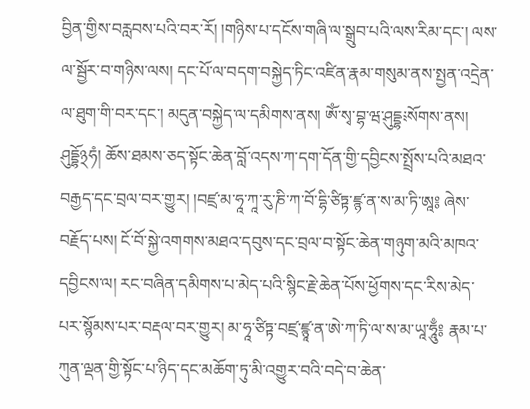བྱིན་གྱིས་བརླབས་པའི་བར་རོ། །གཉིས་པ་དངོས་གཞི་ལ་སྒྲུབ་པའི་ལས་རིམ་དང་། ལས་ལ་སྦྱོར་བ་གཉིས་ལས། དང་པོ་ལ་བདག་བསྐྱེད་ཏིང་འཛིན་རྣམ་གསུམ་ནས་སྤྱན་འདྲེན་ལ་ཐུག་གི་བར་དང་། མདུན་བསྐྱེད་ལ་དམིགས་ནས། ཨོཾ་སྭ་བྷ་ཝ་ཤུདྡྷ༴སོགས་ནས། ཤུདྡྷོ྅ཧཾ། ཆོས་ཐམས་ཅད་སྟོང་ཆེན་བློ་འདས་ཀ་དག་དོན་གྱི་དབྱིངས་སྤྲོས་པའི་མཐའ་བརྒྱད་དང་བྲལ་བར་གྱུར། །བཛྲ་མ་ཧཱ་ཀཱ་རུ་ཎི་ཀ་བོ་དྷི་ཙིཏྟ་ཛྙ་ན་ས་མ་ཏི་ཨཱ༔ ཞེས་བརྗོད་པས། ངོ་བོ་སྐྱེ་འགགས་མཐའ་དབུས་དང་བྲལ་བ་སྟོང་ཆེན་གཉུག་མའི་མཁའ་དབྱིངས་ལ། རང་བཞིན་དམིགས་པ་མེད་པའི་སྙིང་རྗེ་ཆེན་པོས་ཕྱོགས་དང་རིས་མེད་པར་སྙོམས་པར་བརྡལ་བར་གྱུར། མ་ཧཱ་ཙིཏྟ་བཛྲ་ཛྙཱ་ན་ཨེ་ཀ་ཏི་ལ་ས་མ་ཡཱ་ཧཱུྃ༔ རྣམ་པ་ཀུན་ལྡན་གྱི་སྟོང་པ་ཉིད་དང་མཆོག་ཏུ་མི་འགྱུར་བའི་བདེ་བ་ཆེན་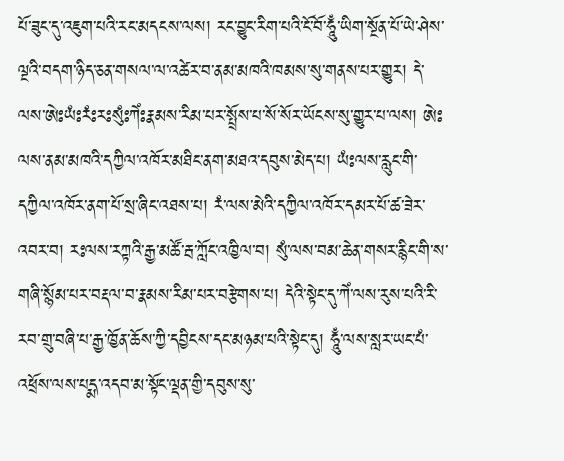པོ་ཟུང་དུ་འཇུག་པའི་རང་མདངས་ལས། རང་བྱུང་རིག་པའི་ངོ་བོ་ཧཱུྃ་ཡིག་སྔོན་པོ་ཡེ་ཤེས་ལྔའི་བདག་ཉིད་ཅན་གསལ་ལ་འཚེར་བ་ནམ་མཁའི་ཁམས་སུ་གནས་པར་གྱུར། དེ་ལས་ཨེཿཡཾཿརཾཿརཿསུཾཿཀེཾཿརྣམས་རིམ་པར་སྤྲོས་པ་སོ་སོར་ཡོངས་སུ་གྱུར་པ་ལས། ཨེཿལས་ནམ་མཁའི་དཀྱིལ་འཁོར་མཐིང་ནག་མཐའ་དབུས་མེད་པ། ཡཾཿལས་རླུང་གི་དཀྱིལ་འཁོར་ནག་པོ་སྲ་ཞིང་འཐས་པ། རཾ་ལས་མེའི་དཀྱིལ་འཁོར་དམར་པོ་ཚ་ཟེར་འབར་བ། རཿལས་རཀྟའི་རྒྱ་མཚོ་རྦ་ཀློང་འཁྱིལ་བ། སུཾ་ལས་བམ་ཆེན་གསར་རྙིང་གི་ས་གཞི་སྙོམ་པར་བརྡལ་བ་རྣམས་རིམ་པར་བརྩེགས་པ། དེའི་སྟེང་དུ་ཀེཾ་ལས་རུས་པའི་རི་རབ་གྲུ་བཞི་པ་རྒྱ་ཁྱོན་ཆོས་ཀྱི་དབྱིངས་དང་མཉམ་པའི་སྟེང་དུ། ཧཱུྃ་ལས་སླར་ཡང་པཾ་འཕྲོས་ལས་པདྨ་འདབ་མ་སྟོང་ལྡན་གྱི་དབུས་སུ་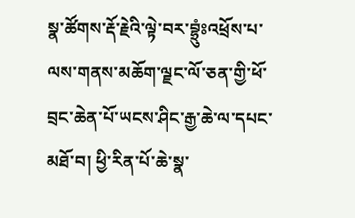སྣ་ཚོགས་རྡོ་རྗེའི་ལྟེ་བར་བྷྲུཾཿའཕྲོས་པ་ལས་གནས་མཆོག་ལྗང་ལོ་ཅན་གྱི་ཕོ་བྲང་ཆེན་པོ་ཡངས་ཤིང་རྒྱ་ཆེ་ལ་དཔང་མཐོ་བ། ཕྱི་རིན་པོ་ཆེ་སྣ་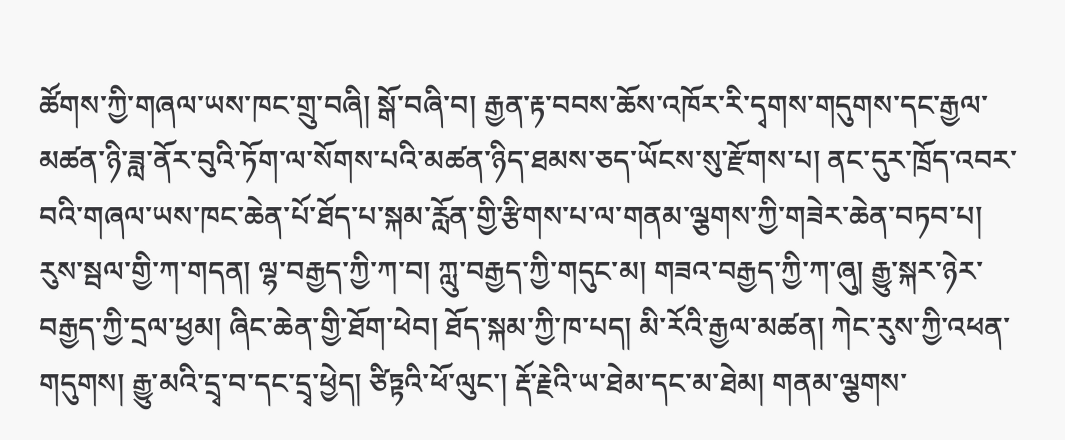ཚོགས་ཀྱི་གཞལ་ཡས་ཁང་གྲུ་བཞི། སྒོ་བཞི་བ། རྒྱན་རྟ་བབས་ཆོས་འཁོར་རི་དྭགས་གདུགས་དང་རྒྱལ་མཚན་ཉི་ཟླ་ནོར་བུའི་ཏོག་ལ་སོགས་པའི་མཚན་ཉིད་ཐམས་ཅད་ཡོངས་སུ་རྫོགས་པ། ནང་དུར་ཁྲོད་འབར་བའི་གཞལ་ཡས་ཁང་ཆེན་པོ་ཐོད་པ་སྐམ་རློན་གྱི་རྩིགས་པ་ལ་གནམ་ལྕགས་ཀྱི་གཟེར་ཆེན་བཏབ་པ། རུས་སྦལ་གྱི་ཀ་གདན། ལྷ་བརྒྱད་ཀྱི་ཀ་བ། ཀླུ་བརྒྱད་ཀྱི་གདུང་མ། གཟའ་བརྒྱད་ཀྱི་ཀ་ཞུ། རྒྱུ་སྐར་ཉེར་བརྒྱད་ཀྱི་དྲལ་ཕྱམ། ཞིང་ཆེན་གྱི་ཐོག་ཕེབ། ཐོད་སྐམ་ཀྱི་ཁ་པད། མི་རོའི་རྒྱལ་མཚན། ཀེང་རུས་ཀྱི་འཕན་གདུགས། རྒྱུ་མའི་དྲྭ་བ་དང་དྲྭ་ཕྱེད། ཙིཏྟའི་ཕོ་ལུང་། རྡོ་རྗེའི་ཡ་ཐེམ་དང་མ་ཐེམ། གནམ་ལྕགས་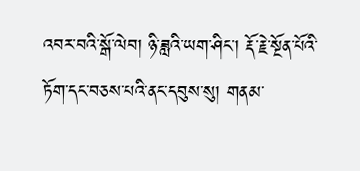འབར་བའི་སྒོ་ལེབ། ཉི་ཟླའི་ཡག་ཤིང་། རྡོ་རྗེ་སྔོན་པོའི་ཏོག་དང་བཅས་པའི་ནང་དབུས་སུ། གནམ་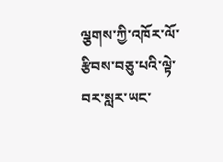ལྕགས་ཀྱི་འཁོར་ལོ་རྩིབས་བཅུ་པའི་ལྟེ་བར་སླར་ཡང་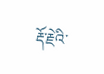རྡོ་རྗེའི་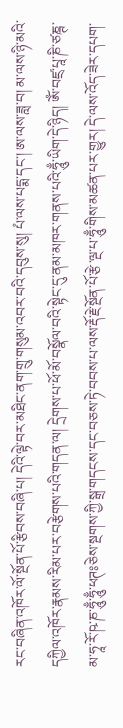རང་བཞིན་འཁོར་ལོ་སྔོན་པོ་རྩིབས་བཞི་པ། དེའི་ལྟེ་བར་མཐིང་ནག་གྲུ་གསུམ་འབར་བའི་དབུས་སུ། པཾ་ལས་པདྨ་དང་། ཨ་ལས་ཟླ་བ། མ་ལས་ཉི་མའི་དཀྱིལ་འཁོར་རྣམས་རིམ་པར་བརྩེགས་པའི་གདན་ལ། དྲེགས་པ་ཕོ་མོ་བསྣོལ་བའི་སྟེང་དུ་ནམ་མཁར་གནས་པའི་ཧཱུྃ་ཡིག་དེ་ཉིད། ཨོཾ་བཛྲ་པཱ་ཎི་ཙཎྚ་མ་ཧཱ་རོ་ཥ་ཎ་ཧཱུྃ་ཧཱུྃ་ཕཊཿཅེས་སྔགས་ཀྱི་སྒྲ་གདངས་དང་བཅས་ཏེ་བབས་པ་ལས་རྡོ་རྗེ་སྔོན་པོ་རྩེ་ལྔ་པ་ཧཱུྃ་གིས་མཚན་པར་གྱུར། དེ་ལས་འོད་ཟེར་དཔག་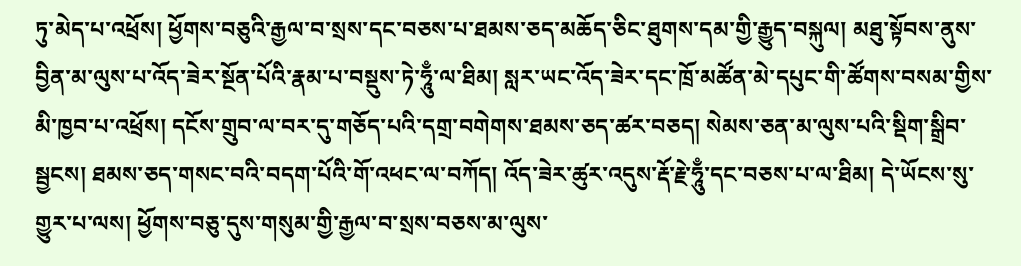ཏུ་མེད་པ་འཕྲོས། ཕྱོགས་བཅུའི་རྒྱལ་བ་སྲས་དང་བཅས་པ་ཐམས་ཅད་མཆོད་ཅིང་ཐུགས་དམ་གྱི་རྒྱུད་བསྐུལ། མཐུ་སྟོབས་ནུས་བྱིན་མ་ལུས་པ་འོད་ཟེར་སྔོན་པོའི་རྣམ་པ་བསྡུས་ཏེ་ཧཱུྃ་ལ་ཐིམ། སླར་ཡང་འོད་ཟེར་དང་ཁྲོ་མཚོན་མེ་དཔུང་གི་ཚོགས་བསམ་གྱིས་མི་ཁྱབ་པ་འཕྲོས། དངོས་གྲུབ་ལ་བར་དུ་གཅོད་པའི་དགྲ་བགེགས་ཐམས་ཅད་ཚར་བཅད། སེམས་ཅན་མ་ལུས་པའི་སྡིག་སྒྲིབ་སྦྱངས། ཐམས་ཅད་གསང་བའི་བདག་པོའི་གོ་འཕང་ལ་བཀོད། འོད་ཟེར་ཚུར་འདུས་རྡོ་རྗེ་ཧཱུྃ་དང་བཅས་པ་ལ་ཐིམ། དེ་ཡོངས་སུ་གྱུར་པ་ལས། ཕྱོགས་བཅུ་དུས་གསུམ་གྱི་རྒྱལ་བ་སྲས་བཅས་མ་ལུས་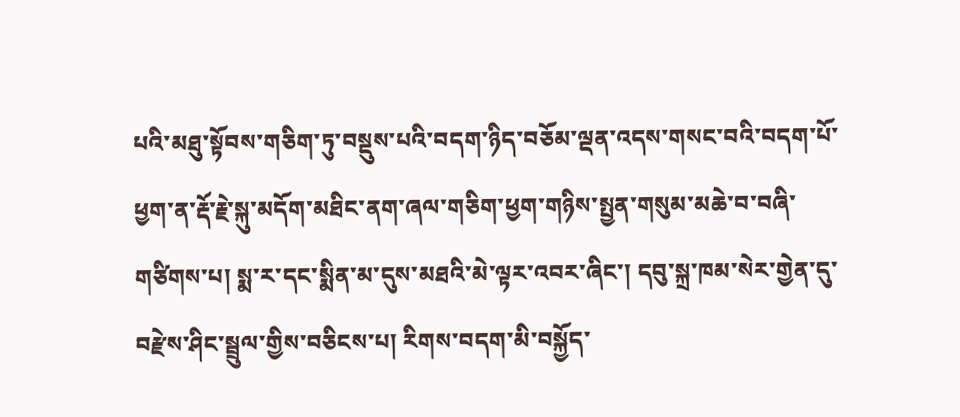པའི་མཐུ་སྟོབས་གཅིག་ཏུ་བསྡུས་པའི་བདག་ཉིད་བཅོམ་ལྡན་འདས་གསང་བའི་བདག་པོ་ཕྱག་ན་རྡོ་རྗེ་སྐུ་མདོག་མཐིང་ནག་ཞལ་གཅིག་ཕྱག་གཉིས་སྤྱན་གསུམ་མཆེ་བ་བཞི་གཙིགས་པ། སྨ་ར་དང་སྨིན་མ་དུས་མཐའི་མེ་ལྟར་འབར་ཞིང་། དབུ་སྐྲ་ཁམ་སེར་གྱེན་དུ་བརྫེས་ཤིང་སྦྲུལ་གྱིས་བཅིངས་པ། རིགས་བདག་མི་བསྐྱོད་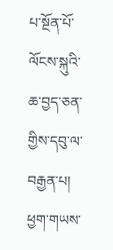པ་སྔོན་པོ་ལོངས་སྐུའི་ཆ་བྱད་ཅན་གྱིས་དབུ་ལ་བརྒྱན་པ། ཕྱག་གཡས་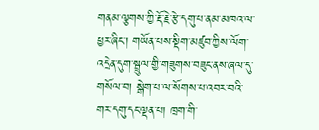གནམ་ལྕགས་ཀྱི་རྡོ་རྗེ་རྩེ་དགུ་པ་ནམ་མཁའ་ལ་ཕྱར་ཞིང་། གཡོན་པས་སྡིག་མཛུབ་ཀྱིས་ལོག་འདྲེན་དུག་སྦྲུལ་གྱི་གཟུགས་བཟུང་ནས་ཞལ་དུ་གསོལ་བ། སྒེག་པ་ལ་སོགས་པ་འབར་བའི་གར་དགུ་དང་ལྡན་པ། ཁྲག་གི་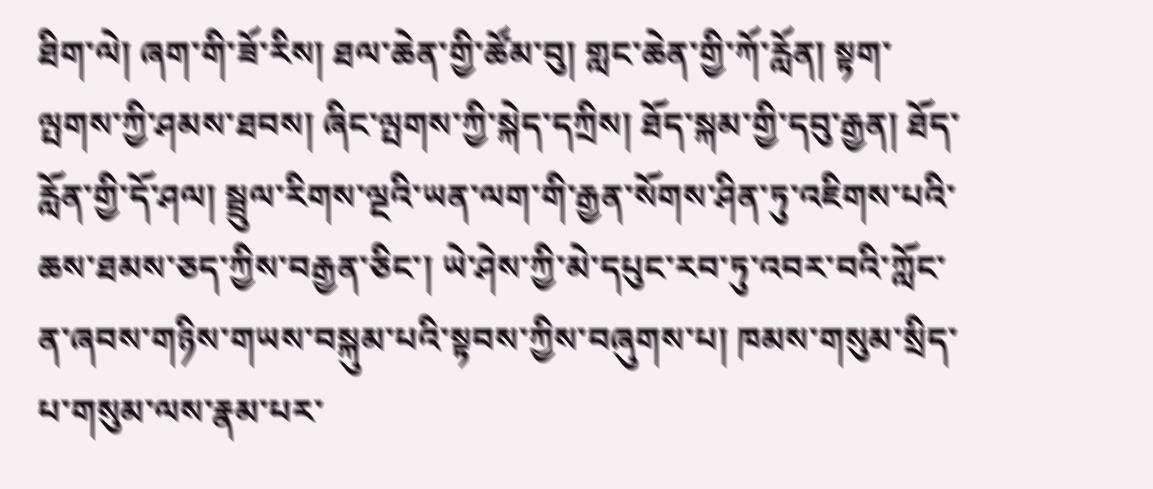ཐིག་ལེ། ཞག་གི་ཟོ་རིས། ཐལ་ཆེན་གྱི་ཚོམ་བུ། གླང་ཆེན་གྱི་ཀོ་རློན། སྟག་ལྤགས་ཀྱི་ཤམས་ཐབས། ཞིང་ལྤགས་ཀྱི་སྐེད་དཀྲིས། ཐོད་སྐམ་གྱི་དབུ་རྒྱན། ཐོད་རློན་གྱི་དོ་ཤལ། སྦྲུལ་རིགས་ལྔའི་ཡན་ལག་གི་རྒྱན་སོགས་ཤིན་ཏུ་འཇིགས་པའི་ཆས་ཐམས་ཅད་ཀྱིས་བརྒྱན་ཅིང་། ཡེ་ཤེས་ཀྱི་མེ་དཔུང་རབ་ཏུ་འབར་བའི་ཀློང་ན་ཞབས་གཉིས་གཡས་བསྐུམ་པའི་སྟབས་ཀྱིས་བཞུགས་པ། ཁམས་གསུམ་སྲིད་པ་གསུམ་ལས་རྣམ་པར་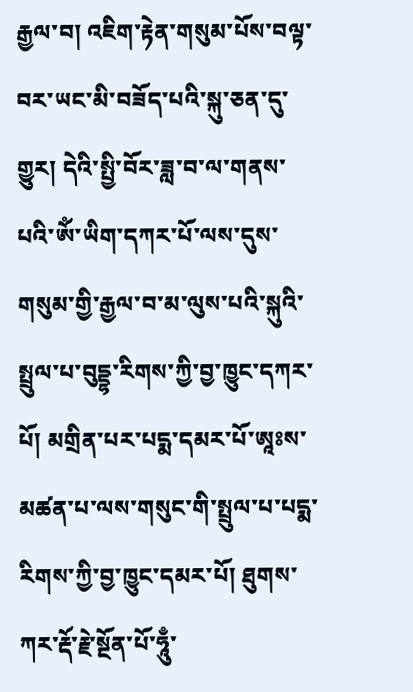རྒྱལ་བ། འཇིག་རྟེན་གསུམ་པོས་བལྟ་བར་ཡང་མི་བཟོད་པའི་སྐུ་ཅན་དུ་གྱུར། དེའི་སྤྱི་བོར་ཟླ་བ་ལ་གནས་པའི་ཨོཾ་ཡིག་དཀར་པོ་ལས་དུས་གསུམ་གྱི་རྒྱལ་བ་མ་ལུས་པའི་སྐུའི་སྤྲུལ་པ་བུདྡྷ་རིགས་ཀྱི་བྱ་ཁྱུང་དཀར་པོ། མགྲིན་པར་པདྨ་དམར་པོ་ཨཱཿས་མཚན་པ་ལས་གསུང་གི་སྤྲུལ་པ་པདྨ་རིགས་ཀྱི་བྱ་ཁྱུང་དམར་པོ། ཐུགས་ཀར་རྡོ་རྗེ་སྔོན་པོ་ཧཱུྃ་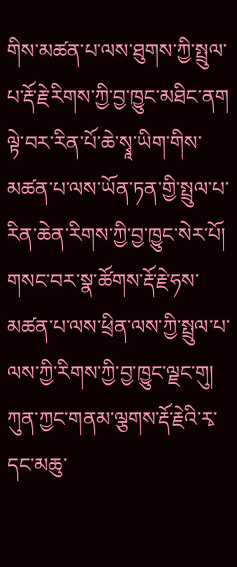གིས་མཚན་པ་ལས་ཐུགས་ཀྱི་སྤྲུལ་པ་རྡོ་རྗེ་རིགས་ཀྱི་བྱ་ཁྱུང་མཐིང་ནག ལྟེ་བར་རིན་པོ་ཆེ་སྭཱ་ཡིག་གིས་མཚན་པ་ལས་ཡོན་ཏན་གྱི་སྤྲུལ་པ་རིན་ཆེན་རིགས་ཀྱི་བྱ་ཁྱུང་སེར་པོ། གསང་བར་སྣ་ཚོགས་རྡོ་རྗེ་ཧས་མཚན་པ་ལས་ཕྲིན་ལས་ཀྱི་སྤྲུལ་པ་ལས་ཀྱི་རིགས་ཀྱི་བྱ་ཁྱུང་ལྗང་གུ། ཀུན་ཀྱང་གནམ་ལྕགས་རྡོ་རྗེའི་རྭ་དང་མཆུ་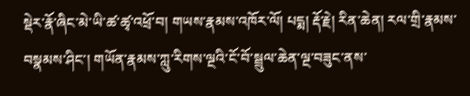སྡེར་རྣོ་ཞིང་མེ་ཡི་ཚ་ཚྭ་འཕྲོ་བ། གཡས་རྣམས་འཁོར་ལོ། པདྨ། རྡོ་རྗེ། རིན་ཆེན། རལ་གྲི་རྣམས་བསྣམས་ཤིང་། གཡོན་རྣམས་ཀླུ་རིགས་ལྔའི་ངོ་བོ་སྦྲུལ་ཆེན་ལྔ་བཟུང་ནས་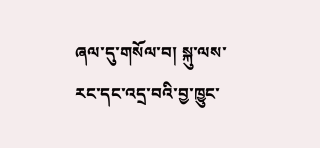ཞལ་དུ་གསོལ་བ། སྐུ་ལས་རང་དང་འདྲ་བའི་བྱ་ཁྱུང་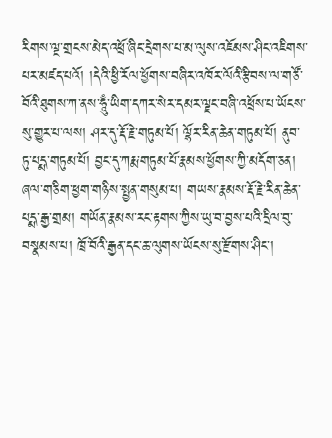རིགས་ལྔ་གྲངས་མེད་འཕྲོ་ཞིང་དྲེགས་པ་མ་ལུས་འཇོམས་ཤིང་འཇིགས་པར་མཛད་པའོ། །དེའི་ཕྱི་རོལ་ཕྱོགས་བཞིར་འཁོར་ལོའི་རྩིབས་ལ་གཙོ་བོའི་ཐུགས་ཀ་ནས་ཧཱུྃ་ཡིག་དཀར་སེར་དམར་ལྗང་བཞི་འཕྲོས་པ་ཡོངས་སུ་གྱུར་པ་ལས། ཤར་དུ་རྡོ་རྗེ་གཏུམ་པོ། ལྷོར་རིན་ཆེན་གཏུམ་པོ། ནུབ་ཏུ་པདྨ་གཏུམ་པོ། བྱང་དུ་ཀརྨ་གཏུམ་པོ་རྣམས་ཕྱོགས་ཀྱི་མདོག་ཅན། ཞལ་གཅིག་ཕྱག་གཉིས་སྤྱན་གསུམ་པ། གཡས་རྣམས་རྡོ་རྗེ་རིན་ཆེན་པདྨ་རྒྱ་གྲམ། གཡོན་རྣམས་རང་རྟགས་ཀྱིས་ཡུ་བ་བྱས་པའི་དྲིལ་བུ་བསྣམས་པ། ཁྲོ་བོའི་རྒྱན་དང་ཆ་ལུགས་ཡོངས་སུ་རྫོགས་ཤིང་།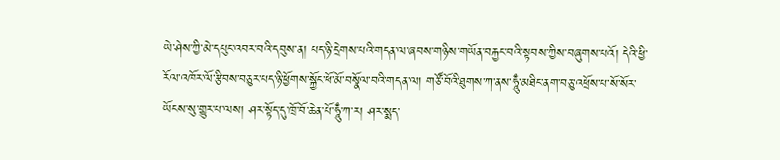ཡེ་ཤེས་ཀྱི་མེ་དཔུང་འབར་བའི་དབུས་ན། པད་ཉི་དྲེགས་པའི་གདན་ལ་ཞབས་གཉིས་གཡོན་བརྐྱང་བའི་སྟབས་ཀྱིས་བཞུགས་པའོ། དེའི་ཕྱི་རོལ་འཁོར་ལོ་རྩིབས་བཅུར་པད་ཉི་ཕྱོགས་སྐྱོང་ཕོ་མོ་བསྣོལ་བའི་གདན་ལ། གཙོ་བོའི་ཐུགས་ཀ་ནས་ཧཱུྃ་མཐིང་ནག་བཅུ་འཕྲོས་པ་སོ་སོར་ཡོངས་སུ་གྱུར་པ་ལས། ཤར་སྟོད་དུ་ཁྲོ་བོ་ཆེན་པོ་ཧཱུྃ་ཀ་ར། ཤར་སྨད་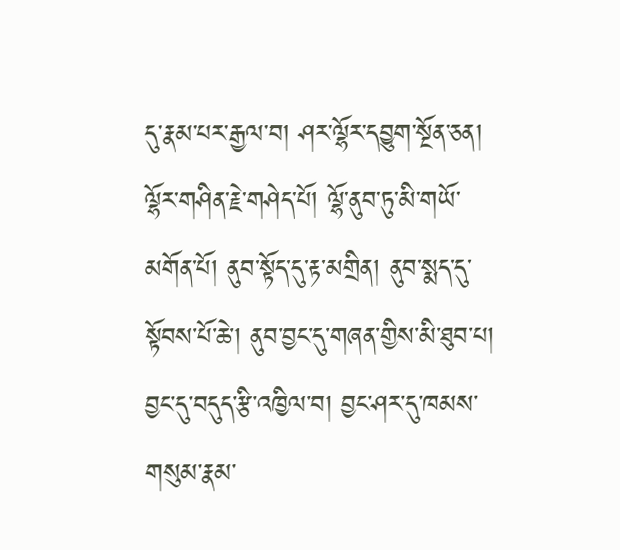དུ་རྣམ་པར་རྒྱལ་བ། ཤར་ལྷོར་དབྱུག་སྔོན་ཅན། ལྷོར་གཤིན་རྗེ་གཤེད་པོ། ལྷོ་ནུབ་ཏུ་མི་གཡོ་མགོན་པོ། ནུབ་སྟོད་དུ་རྟ་མགྲིན། ནུབ་སྨད་དུ་སྟོབས་པོ་ཆེ་། ནུབ་བྱང་དུ་གཞན་གྱིས་མི་ཐུབ་པ། བྱང་དུ་བདུད་རྩི་འཁྱིལ་བ། བྱང་ཤར་དུ་ཁམས་གསུམ་རྣམ་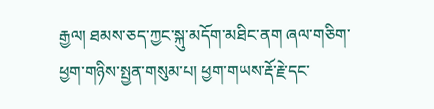རྒྱལ། ཐམས་ཅད་ཀྱང་སྐུ་མདོག་མཐིང་ནག ཞལ་གཅིག་ཕྱག་གཉིས་སྤྱན་གསུམ་པ། ཕྱག་གཡས་རྡོ་རྗེ་དང་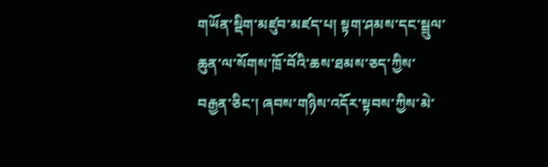གཡོན་སྡིག་མཛུབ་མཛད་པ། སྟག་ཤམས་དང་སྦྲུལ་ཆུན་ལ་སོགས་ཁྲོ་བོའི་ཆས་ཐམས་ཅད་ཀྱིས་བརྒྱན་ཅིང་། ཞབས་གཉིས་འདོར་སྟབས་ཀྱིས་མེ་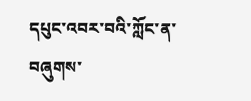དཔུང་འབར་བའི་ཀློང་ན་བཞུགས་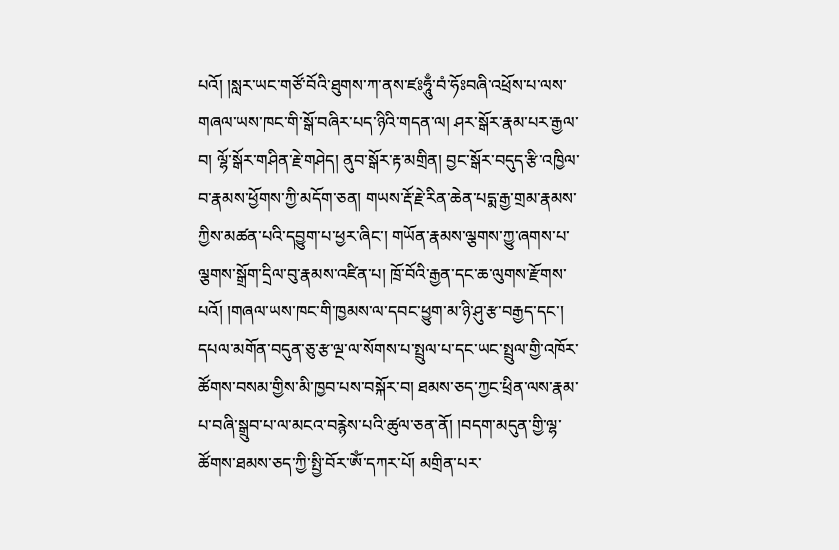པའོ། །སླར་ཡང་གཙོ་བོའི་ཐུགས་ཀ་ནས་ཛཿཧཱུྃ་བཾ་ཧོཿབཞི་འཕྲོས་པ་ལས་གཞལ་ཡས་ཁང་གི་སྒོ་བཞིར་པད་ཉིའི་གདན་ལ། ཤར་སྒོར་རྣམ་པར་རྒྱལ་བ། ལྷོ་སྒོར་གཤིན་རྗེ་གཤེད། ནུབ་སྒོར་རྟ་མགྲིན། བྱང་སྒོར་བདུད་རྩི་འཁྱིལ་བ་རྣམས་ཕྱོགས་ཀྱི་མདོག་ཅན། གཡས་རྡོ་རྗེ་རིན་ཆེན་པདྨ་རྒྱ་གྲམ་རྣམས་ཀྱིས་མཚན་པའི་དབྱུག་པ་ཕྱར་ཞིང་། གཡོན་རྣམས་ལྕགས་ཀྱུ་ཞགས་པ་ལྕགས་སྒྲོག་དྲིལ་བུ་རྣམས་འཛིན་པ། ཁྲོ་བོའི་རྒྱན་དང་ཆ་ལུགས་རྫོགས་པའོ། །གཞལ་ཡས་ཁང་གི་ཁྱམས་ལ་དབང་ཕྱུག་མ་ཉི་ཤུ་རྩ་བརྒྱད་དང་། དཔལ་མགོན་བདུན་ཅུ་རྩ་ལྔ་ལ་སོགས་པ་སྤྲུལ་པ་དང་ཡང་སྤྲུལ་གྱི་འཁོར་ཚོགས་བསམ་གྱིས་མི་ཁྱབ་པས་བསྐོར་བ། ཐམས་ཅད་ཀྱང་ཕྲིན་ལས་རྣམ་པ་བཞི་སྒྲུབ་པ་ལ་མངའ་བརྙེས་པའི་ཚུལ་ཅན་ནོ། །བདག་མདུན་གྱི་ལྷ་ཚོགས་ཐམས་ཅད་ཀྱི་སྤྱི་བོར་ཨོཾ་དཀར་པོ། མགྲིན་པར་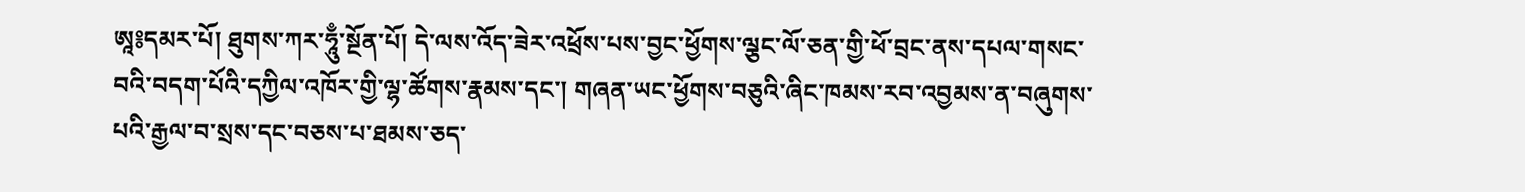ཨཱ༔དམར་པོ། ཐུགས་ཀར་ཧཱུྃ་སྔོན་པོ། དེ་ལས་འོད་ཟེར་འཕྲོས་པས་བྱང་ཕྱོགས་ལྕང་ལོ་ཅན་གྱི་ཕོ་བྲང་ནས་དཔལ་གསང་བའི་བདག་པོའི་དཀྱིལ་འཁོར་གྱི་ལྷ་ཚོགས་རྣམས་དང་། གཞན་ཡང་ཕྱོགས་བཅུའི་ཞིང་ཁམས་རབ་འབྱམས་ན་བཞུགས་པའི་རྒྱལ་བ་སྲས་དང་བཅས་པ་ཐམས་ཅད་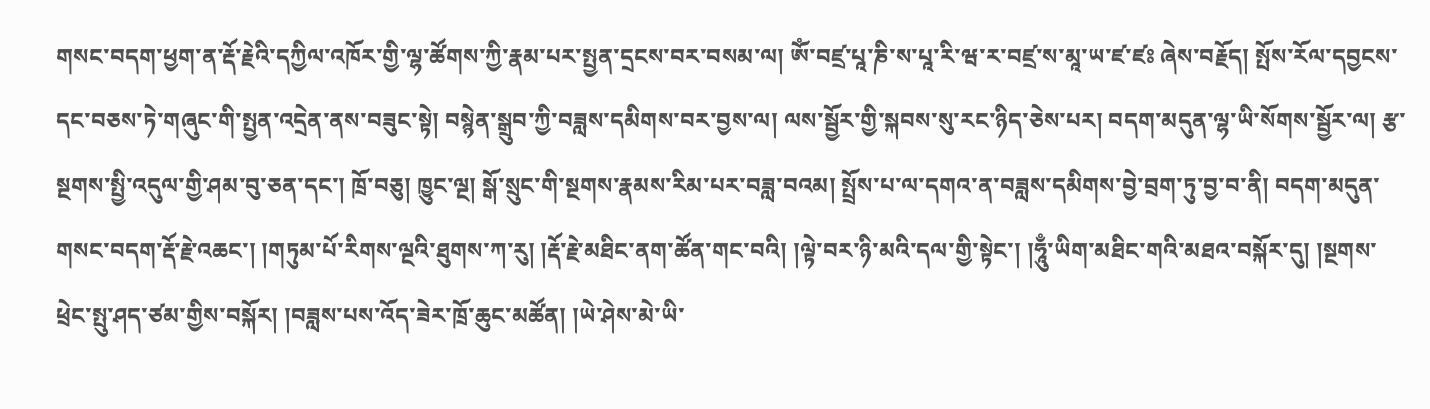གསང་བདག་ཕྱག་ན་རྡོ་རྗེའི་དཀྱིལ་འཁོར་གྱི་ལྷ་ཚོགས་ཀྱི་རྣམ་པར་སྤྱན་དྲངས་བར་བསམ་ལ། ཨོཾ་བཛྲ་པཱ་ཎི་ས་པཱ་རི་ཝ་ར་བཛྲ་ས་མཱ་ཡ་ཛ་ཛཿ ཞེས་བརྗོད། སྤོས་རོལ་དབྱངས་དང་བཅས་ཏེ་གཞུང་གི་སྤྱན་འདྲེན་ནས་བཟུང་སྟེ། བསྙེན་སྒྲུབ་ཀྱི་བཟླས་དམིགས་བར་བྱས་ལ། ལས་སྦྱོར་གྱི་སྐབས་སུ་རང་ཉིད་ཅེས་པར། བདག་མདུན་ལྷ་ཡི་སོགས་སྦྱོར་ལ། རྩ་སྔགས་སྤྱི་འདུལ་གྱི་ཤམ་བུ་ཅན་དང་། ཁྲོ་བཅུ། ཁྱུང་ལྔ། སྒོ་སྲུང་གི་སྔགས་རྣམས་རིམ་པར་བཟླ་བའམ། སྤྲོས་པ་ལ་དགའ་ན་བཟླས་དམིགས་བྱེ་བྲག་ཏུ་བྱ་བ་ནི། བདག་མདུན་གསང་བདག་རྡོ་རྗེ་འཆང་། །གཏུམ་པོ་རིགས་ལྔའི་ཐུགས་ཀ་རུ། །རྡོ་རྗེ་མཐིང་ནག་ཚོན་གང་བའི། །ལྟེ་བར་ཉི་མའི་དལ་གྱི་སྟེང་། །ཧཱུྃ་ཡིག་མཐིང་གའི་མཐའ་བསྐོར་དུ། །སྔགས་ཕྲེང་སྤུ་ཤད་ཙམ་གྱིས་བསྐོར། །བཟླས་པས་འོད་ཟེར་ཁྲོ་ཆུང་མཚོན། །ཡེ་ཤེས་མེ་ཡི་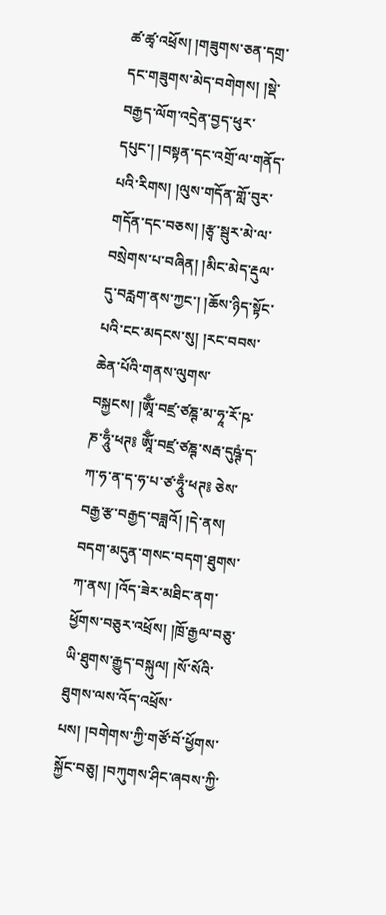ཚ་ཚྭ་འཕྲོས། །གཟུགས་ཅན་དགྲ་དང་གཟུགས་མེད་བགེགས། །སྡེ་བརྒྱད་ལོག་འདྲེན་བྱད་ཕུར་དཔུང་། །བསྟན་དང་འགྲོ་ལ་གནོད་པའི་རིགས། །ལུས་གདོན་གློ་བུར་གདོན་དང་བཅས། །རྩྭ་སྦུར་མེ་ལ་བསྲེགས་པ་བཞིན། །མིང་མེད་རྡུལ་དུ་བརླག་ནས་ཀྱང་། །ཆོས་ཉིད་སྟོང་པའི་ངང་མདངས་སུ། །རང་བབས་ཆེན་པོའི་གནས་ལུགས་བསྐྱངས། །ཨཱོྃ་བཛྲ་ཙཎྚ་མ་ཧཱ་རོ་ཥ་ཎ་ཧཱུྃ་ཕཊ༔ ཨཱོྃ་བཛྲ་ཙཎྚ་སརྦ་དུཥྚཾ་ད་ཀ་ཧ་ན་ད་ཧ་པ་ཙ་ཧཱུྃ་ཕཊ༔ ཅེས་བརྒྱ་རྩ་བརྒྱད་བཟླའོ། །དེ་ནས། བདག་མདུན་གསང་བདག་ཐུགས་ཀ་ནས། །འོད་ཟེར་མཐིང་ནག་ཕྱོགས་བཅུར་འཕྲོས། །ཁྲོ་རྒྱལ་བཅུ་ཡི་ཐུགས་རྒྱུད་བསྐུལ། །སོ་སོའི་ཐུགས་ལས་འོད་འཕྲོས་པས། །བགེགས་ཀྱི་གཙོ་བོ་ཕྱོགས་སྐྱོང་བཅུ། །བཀུགས་ཤིང་ཞབས་ཀྱི་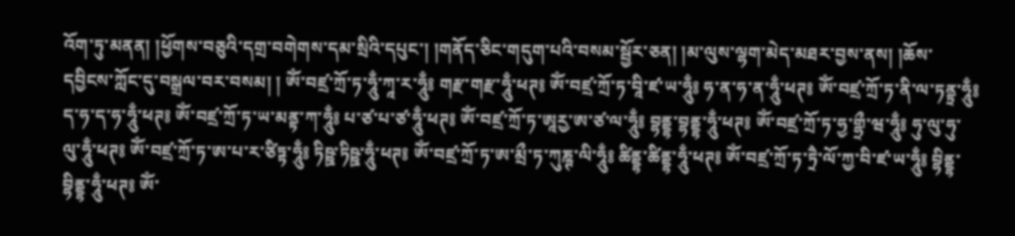འོག་ཏུ་མནན། །ཕྱོགས་བཅུའི་དགྲ་བགེགས་དམ་སྲིའི་དཔུང་། །གནོད་ཅིང་གདུག་པའི་བསམ་སྦྱོར་ཅན། །མ་ལུས་ལྷག་མེད་མཐར་བྱས་ནས། །ཆོས་དབྱིངས་ཀློང་དུ་བསྒྲལ་བར་བསམ། ། ཨོཾ་བཛྲ་ཀྲོ་ཏ་ཧཱུྃ་ཀཱ་ར་ཧཱུྃ༔ གརྫ་གརྫ་ཧཱུྃ་ཕཊ༔ ཨོཾ་བཛྲ་ཀྲོ་ཏ་བཱི་ཛ་ཡ་ཧཱུྃ༔ ཧ་ན་ཧ་ན་ཧཱུྃ་ཕཊ༔ ཨོཾ་བཛྲ་ཀྲོ་ཏ་ནི་ལ་ཏནྟྲ་ཧཱུྃ༔ ད་ཧ་ད་ཧ་ཧཱུྃ་ཕཊ༔ ཨོཾ་བཛྲ་ཀྲོ་ཏ་ཡ་མནྟ་ཀ་ཧཱུྃ༔ པ་ཙ་པ་ཙ་ཧཱུྃ་ཕཊ༔ ཨོཾ་བཛྲ་ཀྲོ་ཏ་ཨཱརྱ་ཨ་ཙ་ལ་ཧཱུྃ༔ བྷནྡྷ་བྷནྡྷ་ཧཱུྃ་ཕཊ༔ ཨོཾ་བཛྲ་ཀྲོ་ཏ་ཧྱ་གྷྲྀ་ཝ་ཧཱུྃ༔ ཧུ་ལུ་ཧུ་ལུ་ཧཱུྃ་ཕཊ༔ ཨོཾ་བཛྲ་ཀྲོ་ཏ་ཨ་པ་ར་ཙིཏྟ་ཧཱུྃ༔ ཏིཥྛ་ཏིཥྛ་ཧཱུྃ་ཕཊ༔ ཨོཾ་བཛྲ་ཀྲོ་ཏ་ཨ་མྲྀ་ཏ་ཀུཎྚ་ལི་ཧཱུྃ༔ ཚིནྡྷ་ཚིནྡྷ་ཧཱུྃ་ཕཊ༔ ཨོཾ་བཛྲ་ཀྲོ་ཏ་ཏྲཻ་ལོ་ཀྱ་བི་ཛ་ཡ་ཧཱུྃ༔ བྷིནྡྷ་བྷིནྡྷ་ཧཱུྃ་ཕཊ༔ ཨོཾ་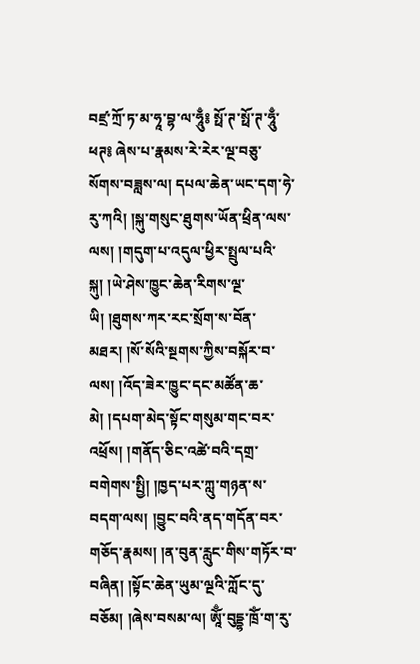བཛྲ་ཀྲོ་ཏ་མ་ཧཱ་བྷ་ལ་ཧཱུྃ༔ སྥོ་ཊ་སྥོ་ཊ་ཧཱུྃ་ཕཊ༔ ཞེས་པ་རྣམས་རེ་རེར་ལྔ་བཅུ་སོགས་བཟླས་ལ། དཔལ་ཆེན་ཡང་དག་ཧེ་རུ་ཀའི། །སྐུ་གསུང་ཐུགས་ཡོན་ཕྲིན་ལས་ལས། །གདུག་པ་འདུལ་ཕྱིར་སྤྲུལ་པའི་སྐུ། །ཡེ་ཤེས་ཁྱུང་ཆེན་རིགས་ལྔ་ཡི། །ཐུགས་ཀར་རང་སྲོག་ས་བོན་མཐར། །སོ་སོའི་སྔགས་ཀྱིས་བསྐོར་བ་ལས། །འོད་ཟེར་ཁྱུང་དང་མཚོན་ཆ་མེ། །དཔག་མེད་སྟོང་གསུམ་གང་བར་འཕྲོས། །གནོད་ཅིང་འཚེ་བའི་དགྲ་བགེགས་སྤྱི། །ཁྱད་པར་ཀླུ་གཉན་ས་བདག་ལས། །བྱུང་བའི་ནད་གདོན་བར་གཅོད་རྣམས། །ན་བུན་རླུང་གིས་གཏོར་བ་བཞིན། །སྟོང་ཆེན་ཡུམ་ལྔའི་ཀློང་དུ་བཅོམ། །ཞེས་བསམ་ལ། ཨཱོྃ་བུདྡྷ་ཁྲོཾ་ག་རུ་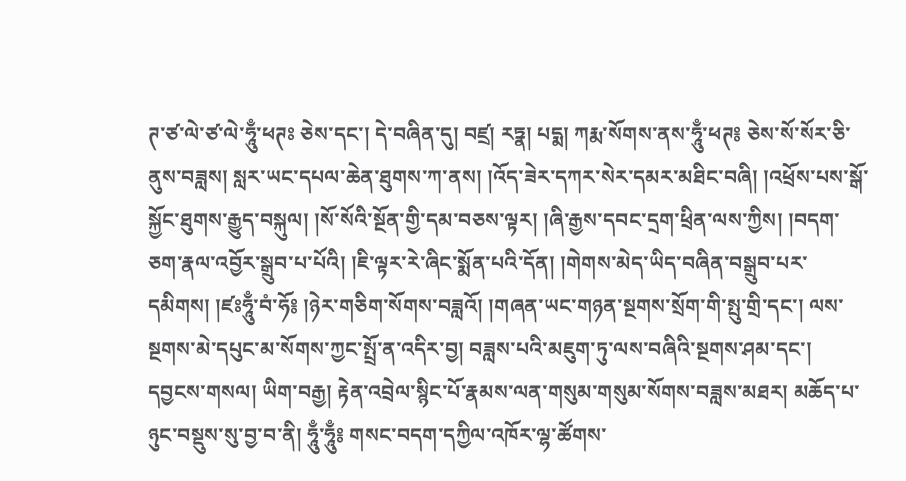ཊ་ཙ་ལེ་ཙ་ལེ་ཧཱུྃ་ཕཊཿ ཅེས་དང་། དེ་བཞིན་དུ། བཛྲ། རཏྣ། པདྨ། ཀརྨ་སོགས་ནས་ཧཱུྃ་ཕཊ༔ ཅེས་སོ་སོར་ཅི་ནུས་བཟླས། སླར་ཡང་དཔལ་ཆེན་ཐུགས་ཀ་ནས། །འོད་ཟེར་དཀར་སེར་དམར་མཐིང་བཞི། །འཕྲོས་པས་སྒོ་སྐྱོང་ཐུགས་རྒྱུད་བསྐུལ། །སོ་སོའི་སྔོན་གྱི་དམ་བཅས་ལྟར། །ཞི་རྒྱས་དབང་དྲག་ཕྲིན་ལས་ཀྱིས། །བདག་ཅག་རྣལ་འབྱོར་སྒྲུབ་པ་པོའི། །ཇི་ལྟར་རེ་ཞིང་སྨོན་པའི་དོན། །གེགས་མེད་ཡིད་བཞིན་བསྒྲུབ་པར་དམིགས། །ཛཿཧཱུྃ་བཾ་ཧོ༔ །ཉེར་གཅིག་སོགས་བཟླའོ། །གཞན་ཡང་གཉན་སྔགས་སྲོག་གི་སྤུ་གྲི་དང་། ལས་སྔགས་མེ་དཔུང་མ་སོགས་ཀྱང་སྤྲོ་ན་འདིར་བྱ། བཟླས་པའི་མཇུག་ཏུ་ལས་བཞིའི་སྔགས་ཤམ་དང་། དབྱངས་གསལ། ཡིག་བརྒྱ། རྟེན་འབྲེལ་སྙིང་པོ་རྣམས་ལན་གསུམ་གསུམ་སོགས་བཟླས་མཐར། མཆོད་པ་ཉུང་བསྡུས་སུ་བྱ་བ་ནི། ཧཱུྃ་ཧཱུྃ༔ གསང་བདག་དཀྱིལ་འཁོར་ལྷ་ཚོགས་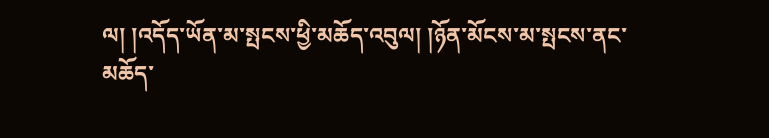ལ། །འདོད་ཡོན་མ་སྤངས་ཕྱི་མཆོད་འབུལ། །ཉོན་མོངས་མ་སྤངས་ནང་མཆོད་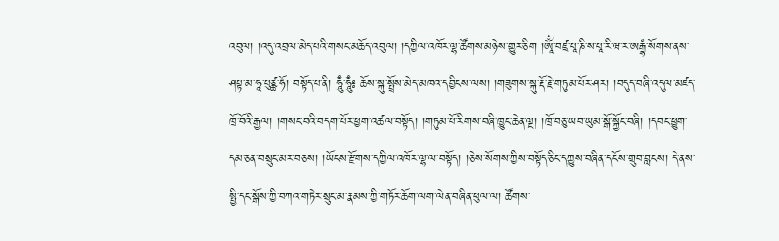འབུལ། །འདུ་འབྲལ་མེད་པའི་གསང་མཆོད་འབུལ། །དཀྱིལ་འཁོར་ལྷ་ཚོགས་མཉེས་གྱུར་ཅིག །ཨཱོྃ་བཛྲ་པཱ་ཎི་ས་པཱ་རི་ཝ་ར་ཨརྒྷཾ་སོགས་ནས་ཤཔྟ་མ་ཧཱ་པུཙྪ་ཧོ། བསྟོད་པ་ནི། ཧཱུྃ་ཧཱུྃ༔ ཆོས་སྐུ་སྤྲོས་མེད་མཁའ་དབྱིངས་ལས། །གཟུགས་སྐུ་རྡོ་རྗེ་གཏུམ་པོར་ཤར། །བདུད་བཞི་འདུལ་མཛད་ཁྲོ་བོའི་རྒྱལ། །གསང་བའི་བདག་པོར་ཕྱག་འཚལ་བསྟོད། །གཏུམ་པོ་རིགས་བཞི་ཁྱུང་ཆེན་ལྔ། །ཁྲོ་བཅུ་ཡབ་ཡུམ་སྒོ་སྐྱོང་བཞི། །དབང་ཕྱུག་དམ་ཅན་བསྲུང་མར་བཅས། །ཡོངས་རྫོགས་དཀྱིལ་འཁོར་ལྷ་ལ་བསྟོད། །ཅེས་སོགས་ཀྱིས་བསྟོད་ཅིང་དཀྱུས་བཞིན་དངོས་གྲུབ་བླངས། དེ་ནས་སྤྱི་དང་སྒོས་ཀྱི་བཀའ་གཏེར་སྲུང་མ་རྣམས་ཀྱི་གཏོར་ཆོག་ལག་ལེན་བཞིན་ཕུལ་ལ། ཚོགས་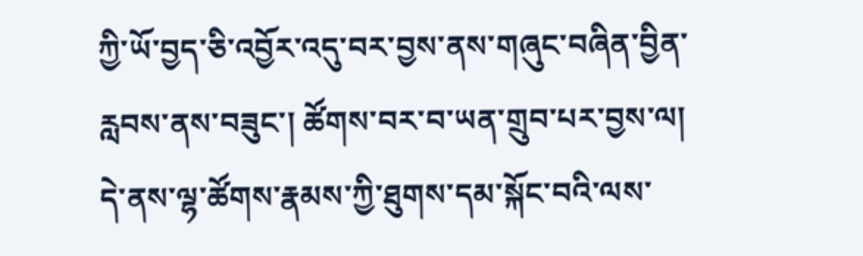ཀྱི་ཡོ་བྱད་ཅི་འབྱོར་འདུ་བར་བྱས་ནས་གཞུང་བཞིན་བྱིན་རླབས་ནས་བཟུང་། ཚོགས་བར་བ་ཡན་གྲུབ་པར་བྱས་ལ། དེ་ནས་ལྷ་ཚོགས་རྣམས་ཀྱི་ཐུགས་དམ་སྐོང་བའི་ལས་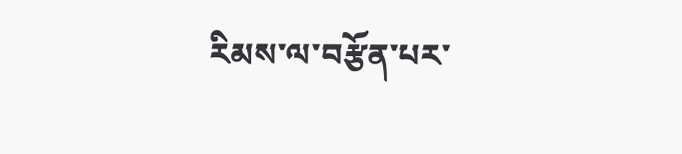རིམས་ལ་བརྩོན་པར་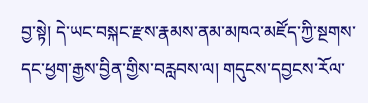བྱ་སྟེ། དེ་ཡང་བསྐང་རྫས་རྣམས་ནམ་མཁའ་མཛོད་ཀྱི་སྔགས་དང་ཕྱག་རྒྱས་བྱིན་གྱིས་བརླབས་ལ། གདུངས་དབྱངས་རོལ་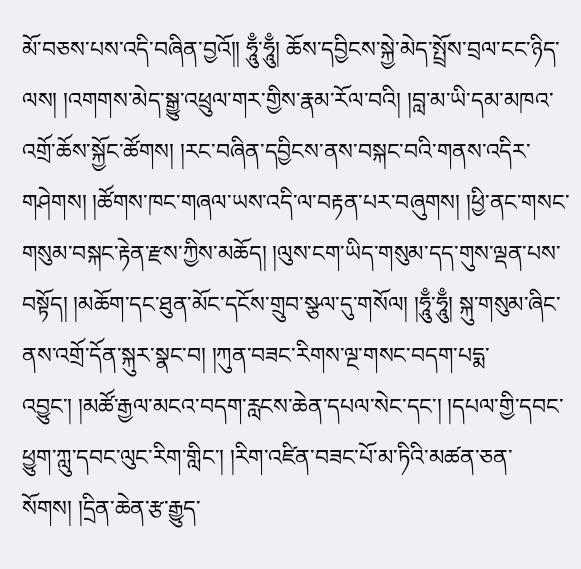མོ་བཅས་པས་འདི་བཞིན་བྱའོ།། ཧཱུྃ་ཧཱུྃ། ཆོས་དབྱིངས་སྐྱེ་མེད་སྤྲོས་བྲལ་ངང་ཉིད་ལས། །འགགས་མེད་སྒྱུ་འཕྲུལ་གར་གྱིས་རྣམ་རོལ་བའི། །བླ་མ་ཡི་དམ་མཁའ་འགྲོ་ཆོས་སྐྱོང་ཚོགས། །རང་བཞིན་དབྱིངས་ནས་བསྐང་བའི་གནས་འདིར་གཤེགས། །ཚོགས་ཁང་གཞལ་ཡས་འདི་ལ་བརྟན་པར་བཞུགས། །ཕྱི་ནང་གསང་གསུམ་བསྐང་རྟེན་རྫས་ཀྱིས་མཆོད། །ལུས་ངག་ཡིད་གསུམ་དད་གུས་ལྡན་པས་བསྟོད། །མཆོག་དང་ཐུན་མོང་དངོས་གྲུབ་སྩལ་དུ་གསོལ། །ཧཱུྃ་ཧཱུྃ། སྐུ་གསུམ་ཞིང་ནས་འགྲོ་དོན་སྐུར་སྣང་བ། །ཀུན་བཟང་རིགས་ལྔ་གསང་བདག་པདྨ་འབྱུང་། །མཚོ་རྒྱལ་མངའ་བདག་རླངས་ཆེན་དཔལ་སེང་དང་། །དཔལ་གྱི་དབང་ཕྱུག་ཀླུ་དབང་ལུང་རིག་གླིང་། །རིག་འཛིན་བཟང་པོ་མ་ཏིའི་མཚན་ཅན་སོགས། །དྲིན་ཆེན་རྩ་རྒྱུད་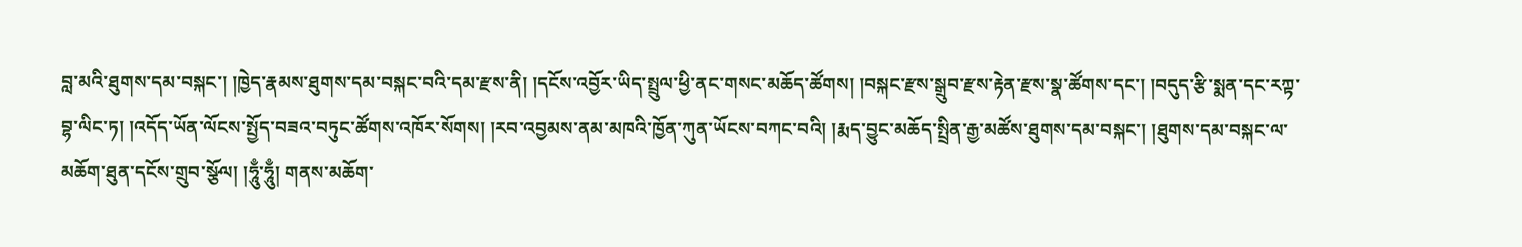བླ་མའི་ཐུགས་དམ་བསྐང་། །ཁྱེད་རྣམས་ཐུགས་དམ་བསྐང་བའི་དམ་རྫས་ནི། །དངོས་འབྱོར་ཡིད་སྤྲུལ་ཕྱི་ནང་གསང་མཆོད་ཚོགས། །བསྐང་རྫས་སྒྲུབ་རྫས་རྟེན་རྫས་སྣ་ཚོགས་དང་། །བདུད་རྩི་སྨན་དང་རཀྟ་བྷ་ལིང་ཏ། །འདོད་ཡོན་ལོངས་སྤྱོད་བཟའ་བཏུང་ཚོགས་འཁོར་སོགས། །རབ་འབྱམས་ནམ་མཁའི་ཁྱོན་ཀུན་ཡོངས་བཀང་བའི། །རྨད་བྱུང་མཆོད་སྤྲིན་རྒྱ་མཚོས་ཐུགས་དམ་བསྐང་། །ཐུགས་དམ་བསྐང་ལ་མཆོག་ཐུན་དངོས་གྲུབ་སྩོལ། །ཧཱུྃ་ཧཱུྃ། གནས་མཆོག་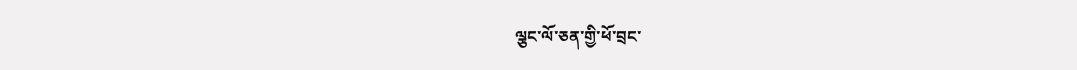ལྕང་ལོ་ཅན་གྱི་ཕོ་བྲང་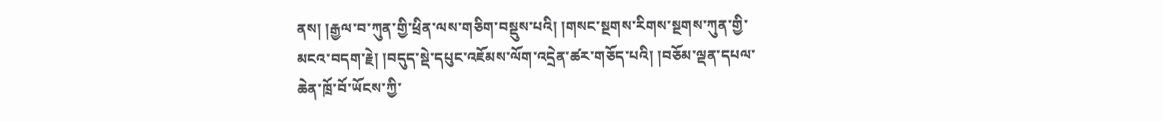ནས། །རྒྱལ་བ་ཀུན་གྱི་ཕྲིན་ལས་གཅིག་བསྡུས་པའི། །གསང་སྔགས་རིགས་སྔགས་ཀུན་གྱི་མངའ་བདག་རྗེ། །བདུད་སྡེ་དཔུང་འཇོམས་ལོག་འདྲེན་ཚར་གཅོད་པའི། །བཅོམ་ལྡན་དཔལ་ཆེན་ཁྲོ་བོ་ཡོངས་ཀྱི་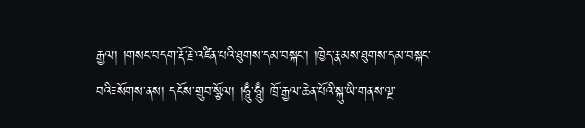རྒྱལ། །གསང་བདག་རྡོ་རྗེ་འཛིན་པའི་ཐུགས་དམ་བསྐང་། །ཁྱེད་རྣམས་ཐུགས་དམ་བསྐང་བའི༴སོགས་ནས། དངོས་གྲུབ་སྩོལ། །ཧཱུྃ་ཧཱུྃ། ཁྲོ་རྒྱལ་ཆེན་པོའི་སྐུ་ཡི་གནས་ལྔ་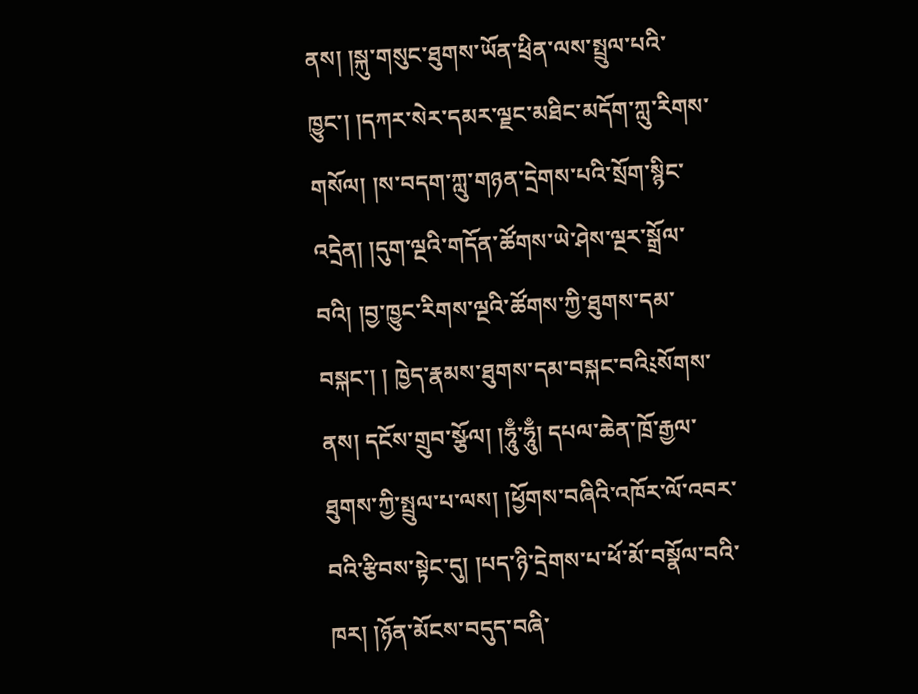ནས། །སྐུ་གསུང་ཐུགས་ཡོན་ཕྲིན་ལས་སྤྲུལ་པའི་ཁྱུང་། །དཀར་སེར་དམར་ལྗང་མཐིང་མདོག་ཀླུ་རིགས་གསོལ། །ས་བདག་ཀླུ་གཉན་དྲེགས་པའི་སྲོག་སྙིང་འདྲེན། །དུག་ལྔའི་གདོན་ཚོགས་ཡེ་ཤེས་ལྔར་སྒྲོལ་བའི། །བྱ་ཁྱུང་རིགས་ལྔའི་ཚོགས་ཀྱི་ཐུགས་དམ་བསྐང་། ། ཁྱེད་རྣམས་ཐུགས་དམ་བསྐང་བའི༴སོགས་ནས། དངོས་གྲུབ་སྩོལ། །ཧཱུྃ་ཧཱུྃ། དཔལ་ཆེན་ཁྲོ་རྒྱལ་ཐུགས་ཀྱི་སྤྲུལ་པ་ལས། །ཕྱོགས་བཞིའི་འཁོར་ལོ་འབར་བའི་རྩིབས་སྟེང་དུ། །པད་ཉི་དྲེགས་པ་ཕོ་མོ་བསྣོལ་བའི་ཁར། །ཉོན་མོངས་བདུད་བཞི་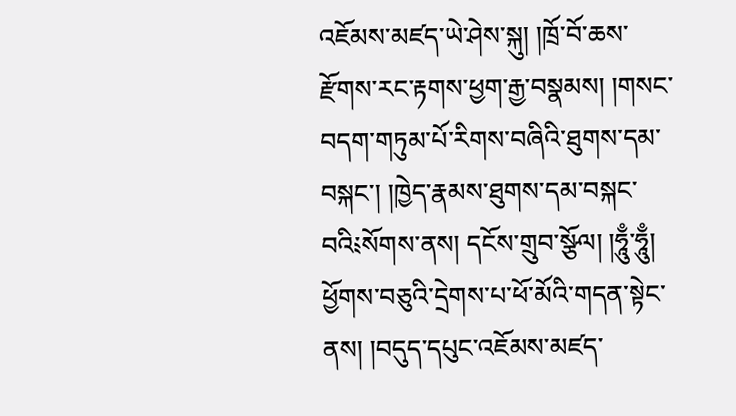འཇོམས་མཛད་ཡེ་ཤེས་སྐུ། །ཁྲོ་བོ་ཆས་རྫོགས་རང་རྟགས་ཕྱག་རྒྱ་བསྣམས། །གསང་བདག་གཏུམ་པོ་རིགས་བཞིའི་ཐུགས་དམ་བསྐང་། །ཁྱེད་རྣམས་ཐུགས་དམ་བསྐང་བའི༴སོགས་ནས། དངོས་གྲུབ་སྩོལ། །ཧཱུྃ་ཧཱུྃ། ཕྱོགས་བཅུའི་དྲེགས་པ་ཕོ་མོའི་གདན་སྟེང་ནས། །བདུད་དཔུང་འཇོམས་མཛད་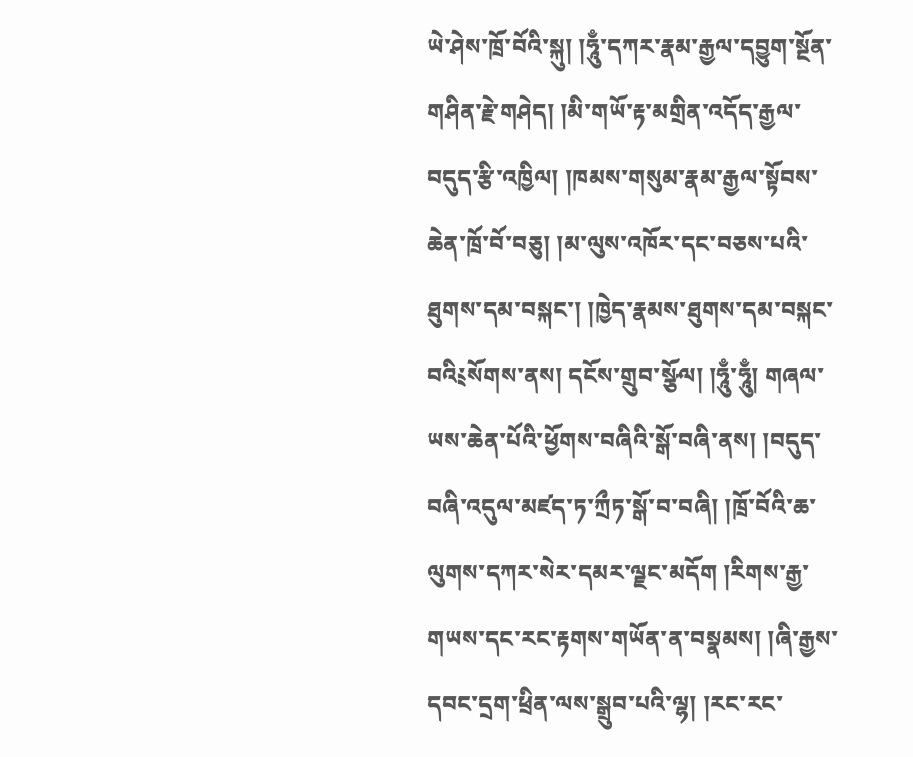ཡེ་ཤེས་ཁྲོ་བོའི་སྐུ། །ཧཱུྃ་དཀར་རྣམ་རྒྱལ་དབྱུག་སྔོན་གཤིན་རྗེ་གཤེད། །མི་གཡོ་རྟ་མགྲིན་འདོད་རྒྱལ་བདུད་རྩི་འཁྱིལ། །ཁམས་གསུམ་རྣམ་རྒྱལ་སྟོབས་ཆེན་ཁྲོ་བོ་བཅུ། །མ་ལུས་འཁོར་དང་བཅས་པའི་ཐུགས་དམ་བསྐང་། །ཁྱེད་རྣམས་ཐུགས་དམ་བསྐང་བའི༴སོགས་ནས། དངོས་གྲུབ་སྩོལ། །ཧཱུྃ་ཧཱུྃ། གཞལ་ཡས་ཆེན་པོའི་ཕྱོགས་བཞིའི་སྒོ་བཞི་ནས། །བདུད་བཞི་འདུལ་མཛད་ཏ་ཀྲྀཏ་སྒོ་བ་བཞི། །ཁྲོ་བོའི་ཆ་ལུགས་དཀར་སེར་དམར་ལྗང་མདོག །རིགས་རྒྱ་གཡས་དང་རང་རྟགས་གཡོན་ན་བསྣམས། །ཞི་རྒྱས་དབང་དྲག་ཕྲིན་ལས་སྒྲུབ་པའི་ལྷ། །རང་རང་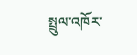སྤྲུལ་འཁོར་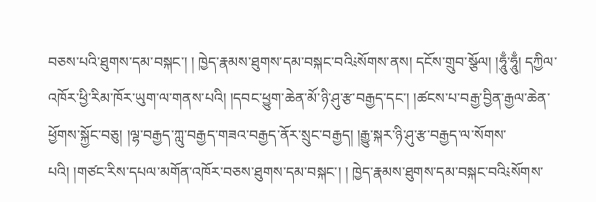བཅས་པའི་ཐུགས་དམ་བསྐང་། ། ཁྱེད་རྣམས་ཐུགས་དམ་བསྐང་བའི༴སོགས་ནས། དངོས་གྲུབ་སྩོལ། །ཧཱུྃ་ཧཱུྃ། དཀྱིལ་འཁོར་ཕྱི་རིམ་ཁོར་ཡུག་ལ་གནས་པའི། །དབང་ཕྱུག་ཆེན་མོ་ཉི་ཤུ་རྩ་བརྒྱད་དང་། །ཚངས་པ་བརྒྱ་བྱིན་རྒྱལ་ཆེན་ཕྱོགས་སྐྱོང་བཅུ། །ལྷ་བརྒྱད་ཀླུ་བརྒྱད་གཟའ་བརྒྱད་ནོར་སྲུང་བརྒྱད། །རྒྱུ་སྐར་ཉི་ཤུ་རྩ་བརྒྱད་ལ་སོགས་པའི། །གཙང་རིས་དཔལ་མགོན་འཁོར་བཅས་ཐུགས་དམ་བསྐང་། ། ཁྱེད་རྣམས་ཐུགས་དམ་བསྐང་བའི༴སོགས་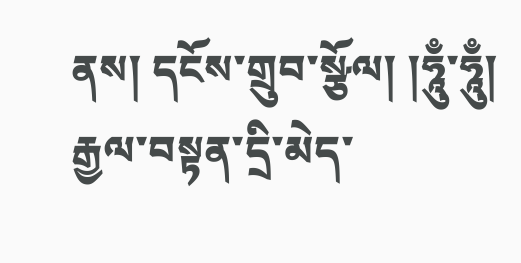ནས། དངོས་གྲུབ་སྩོལ། །ཧཱུྃ་ཧཱུྃ། རྒྱལ་བསྟན་དྲི་མེད་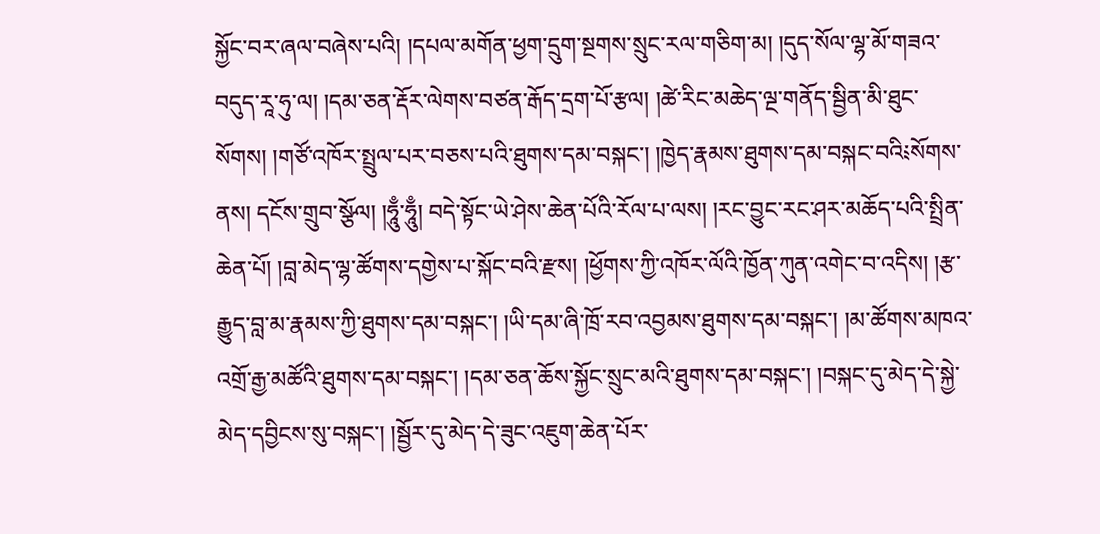སྐྱོང་བར་ཞལ་བཞེས་པའི། །དཔལ་མགོན་ཕྱག་དྲུག་སྔགས་སྲུང་རལ་གཅིག་མ། །དུད་སོལ་ལྷ་མོ་གཟའ་བདུད་རཱ་ཧུ་ལ། །དམ་ཅན་རྡོར་ལེགས་བཙན་རྒོད་དྲག་པོ་རྩལ། །ཚེ་རིང་མཆེད་ལྔ་གནོད་སྦྱིན་མི་ཐུང་སོགས། །གཙོ་འཁོར་སྤྲུལ་པར་བཅས་པའི་ཐུགས་དམ་བསྐང་། །ཁྱེད་རྣམས་ཐུགས་དམ་བསྐང་བའི༴སོགས་ནས། དངོས་གྲུབ་སྩོལ། །ཧཱུྃ་ཧཱུྃ། བདེ་སྟོང་ཡེ་ཤེས་ཆེན་པོའི་རོལ་པ་ལས། །རང་བྱུང་རང་ཤར་མཆོད་པའི་སྤྲིན་ཆེན་པོ། །བླ་མེད་ལྷ་ཚོགས་དགྱེས་པ་སྐོང་བའི་རྫས། །ཕྱོགས་ཀྱི་འཁོར་ལོའི་ཁྱོན་ཀུན་འགེང་བ་འདིས། །རྩ་རྒྱུད་བླ་མ་རྣམས་ཀྱི་ཐུགས་དམ་བསྐང་། །ཡི་དམ་ཞི་ཁྲོ་རབ་འབྱམས་ཐུགས་དམ་བསྐང་། །མ་ཚོགས་མཁའ་འགྲོ་རྒྱ་མཚོའི་ཐུགས་དམ་བསྐང་། །དམ་ཅན་ཆོས་སྐྱོང་སྲུང་མའི་ཐུགས་དམ་བསྐང་། །བསྐང་དུ་མེད་དེ་སྐྱེ་མེད་དབྱིངས་སུ་བསྐང་། །སྦྱོར་དུ་མེད་དེ་ཟུང་འཇུག་ཆེན་པོར་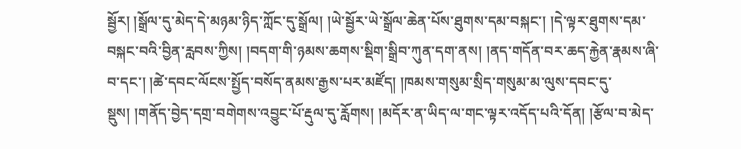སྦྱོར། །སྒྲོལ་དུ་མེད་དེ་མཉམ་ཉིད་ཀློང་དུ་སྒྲོལ། །ཡེ་སྦྱོར་ཡེ་སྒྲོལ་ཆེན་པོས་ཐུགས་དམ་བསྐང་། །དེ་ལྟར་ཐུགས་དམ་བསྐང་བའི་བྱིན་རླབས་ཀྱིས། །བདག་གི་ཉམས་ཆགས་སྡིག་སྒྲིབ་ཀུན་དག་ནས། །ནད་གདོན་བར་ཆད་རྐྱེན་རྣམས་ཞི་བ་དང་། །ཚེ་དབང་ལོངས་སྤྱོད་བསོད་ནམས་རྒྱས་པར་མཛོད། །ཁམས་གསུམ་སྲིད་གསུམ་མ་ལུས་དབང་དུ་སྡུས། །གནོད་བྱེད་དགྲ་བགེགས་འབྱུང་པོ་རྡུལ་དུ་རློགས། །མདོར་ན་ཡིད་ལ་གང་ལྟར་འདོད་པའི་དོན། །རྩོལ་བ་མེད་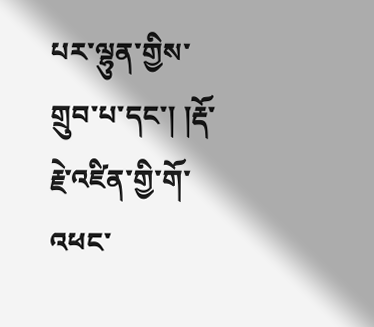པར་ལྷུན་གྱིས་གྲུབ་པ་དང་། །རྡོ་རྗེ་འཛིན་གྱི་གོ་འཕང་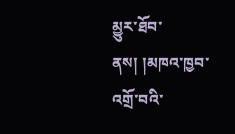མྱུར་ཐོབ་ནས། །མཁའ་ཁྱབ་འགྲོ་བའི་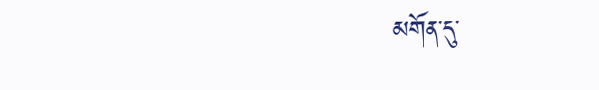མགོན་དུ་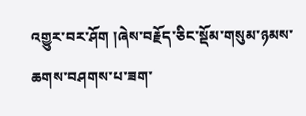འགྱུར་བར་ཤོག །ཞེས་བརྗོད་ཅིང་སྡོམ་གསུམ་ཉམས་ཆགས་བཤགས་པ་ཟག་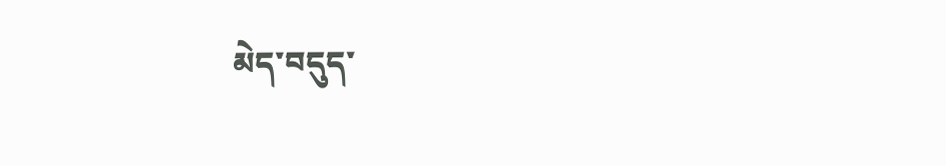མེད་བདུད་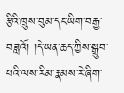རྩིའི་ཁྲུས་བུམ་དང་ཡིག་བརྒྱ་བཟླའོ། །དེ་ཡན་ཆད་ཀྱིས་སྒྲུབ་པའི་ལས་རིམ་རྣམས་རེ་ཞིག་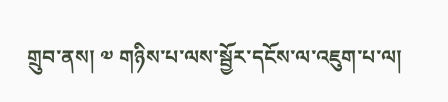གྲུབ་ནས། ༧ གཉིས་པ་ལས་སྦྱོར་དངོས་ལ་འཇུག་པ་ལ།